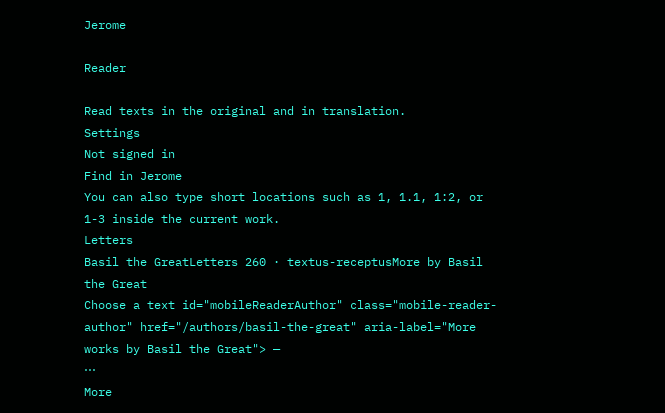Jerome

Reader

Read texts in the original and in translation.
Settings
Not signed in
Find in Jerome
You can also type short locations such as 1, 1.1, 1:2, or 1-3 inside the current work.
Letters
Basil the GreatLetters 260 · textus-receptusMore by Basil the Great
Choose a text id="mobileReaderAuthor" class="mobile-reader-author" href="/authors/basil-the-great" aria-label="More works by Basil the Great"> —
⋯
More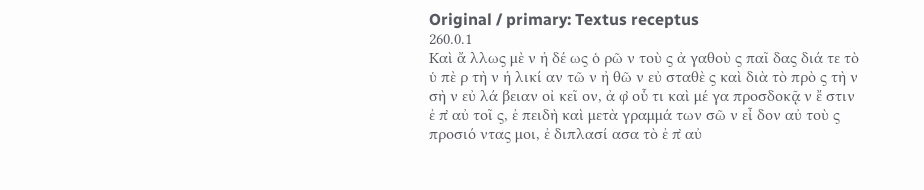Original / primary: Textus receptus
260.0.1
Καὶ ἄ λλως μὲ ν ἡ δέ ως ὁ ρῶ ν τοὺ ς ἀ γαθοὺ ς παῖ δας διά τε τὸ ὑ πὲ ρ τὴ ν ἡ λικί αν τῶ ν ἠ θῶ ν εὐ σταθὲ ς καὶ διὰ τὸ πρὸ ς τὴ ν σὴ ν εὐ λά βειαν οἰ κεῖ ον, ἀ φ̓ οὗ τι καὶ μέ γα προσδοκᾷ ν ἔ στιν ἐ π̓ αὐ τοῖ ς, ἐ πειδὴ καὶ μετὰ γραμμά των σῶ ν εἶ δον αὐ τοὺ ς προσιό ντας μοι, ἐ διπλασί ασα τὸ ἐ π̓ αὐ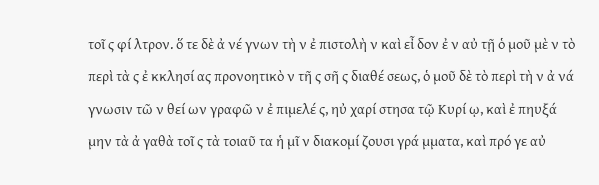τοῖ ς φί λτρον. ὅ τε δὲ ἀ νέ γνων τὴ ν ἐ πιστολὴ ν καὶ εἶ δον ἐ ν αὐ τῇ ὁ μοῦ μὲ ν τὸ περὶ τὰ ς ἐ κκλησί ας προνοητικὸ ν τῆ ς σῆ ς διαθέ σεως, ὁ μοῦ δὲ τὸ περὶ τὴ ν ἀ νά γνωσιν τῶ ν θεί ων γραφῶ ν ἐ πιμελέ ς, ηὐ χαρί στησα τῷ Κυρί ῳ, καὶ ἐ πηυξά μην τὰ ἀ γαθὰ τοῖ ς τὰ τοιαῦ τα ἡ μῖ ν διακομί ζουσι γρά μματα, καὶ πρό γε αὐ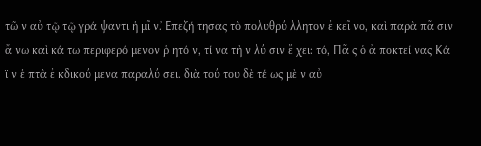τῶ ν αὐ τῷ τῷ γρά ψαντι ἡ μῖ ν.̓ Επεζή τησας τὸ πολυθρύ λλητον ἐ κεῖ νο, καὶ παρὰ πᾶ σιν ἄ νω καὶ κά τω περιφερό μενον ῥ ητό ν, τί να τὴ ν λύ σιν ἔ χει: τό, Πᾶ ς ὁ ἀ ποκτεί νας Κά ϊ ν ἑ πτὰ ἐ κδικού μενα παραλύ σει. διὰ τού του δὲ τέ ως μὲ ν αὐ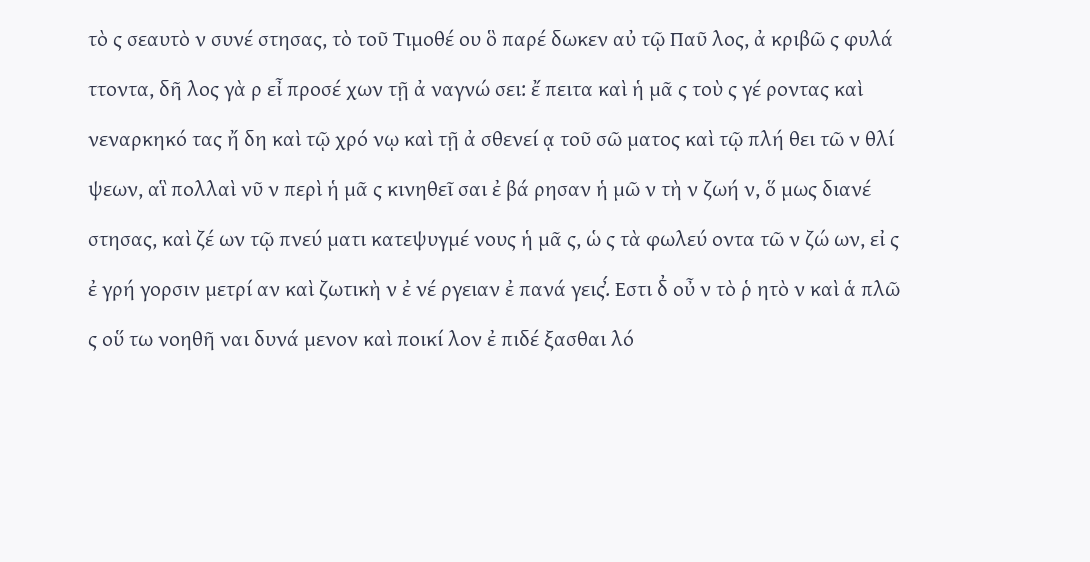τὸ ς σεαυτὸ ν συνέ στησας, τὸ τοῦ Τιμοθέ ου ὃ παρέ δωκεν αὐ τῷ Παῦ λος, ἀ κριβῶ ς φυλά ττοντα, δῆ λος γὰ ρ εἶ προσέ χων τῇ ἀ ναγνώ σει: ἔ πειτα καὶ ἡ μᾶ ς τοὺ ς γέ ροντας καὶ νεναρκηκό τας ἤ δη καὶ τῷ χρό νῳ καὶ τῇ ἀ σθενεί ᾳ τοῦ σῶ ματος καὶ τῷ πλή θει τῶ ν θλί ψεων, αἳ πολλαὶ νῦ ν περὶ ἡ μᾶ ς κινηθεῖ σαι ἐ βά ρησαν ἡ μῶ ν τὴ ν ζωή ν, ὅ μως διανέ στησας, καὶ ζέ ων τῷ πνεύ ματι κατεψυγμέ νους ἡ μᾶ ς, ὡ ς τὰ φωλεύ οντα τῶ ν ζώ ων, εἰ ς ἐ γρή γορσιν μετρί αν καὶ ζωτικὴ ν ἐ νέ ργειαν ἐ πανά γεις.̓́ Εστι δ̓ οὖ ν τὸ ῥ ητὸ ν καὶ ἁ πλῶ ς οὕ τω νοηθῆ ναι δυνά μενον καὶ ποικί λον ἐ πιδέ ξασθαι λό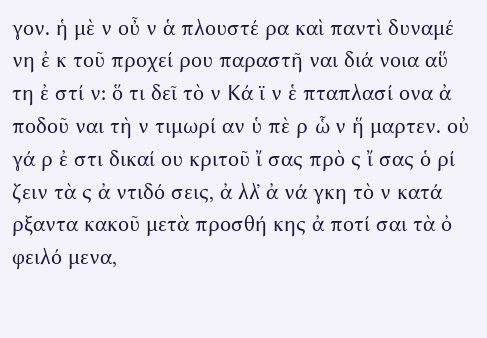γον. ἡ μὲ ν οὖ ν ἁ πλουστέ ρα καὶ παντὶ δυναμέ νη ἐ κ τοῦ προχεί ρου παραστῆ ναι διά νοια αὕ τη ἐ στί ν: ὅ τι δεῖ τὸ ν Κά ϊ ν ἑ πταπλασί ονα ἀ ποδοῦ ναι τὴ ν τιμωρί αν ὑ πὲ ρ ὧ ν ἥ μαρτεν. οὐ γά ρ ἐ στι δικαί ου κριτοῦ ἴ σας πρὸ ς ἴ σας ὁ ρί ζειν τὰ ς ἀ ντιδό σεις, ἀ λλ̓ ἀ νά γκη τὸ ν κατά ρξαντα κακοῦ μετὰ προσθή κης ἀ ποτί σαι τὰ ὀ φειλό μενα,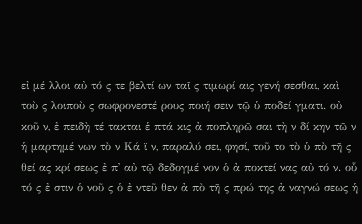εἰ μέ λλοι αὐ τό ς τε βελτί ων ταῖ ς τιμωρί αις γενή σεσθαι, καὶ τοὺ ς λοιποὺ ς σωφρονεστέ ρους ποιή σειν τῷ ὑ ποδεί γματι. οὐ κοῦ ν, ἐ πειδὴ τέ τακται ἑ πτά κις ἀ ποπληρῶ σαι τὴ ν δί κην τῶ ν ἡ μαρτημέ νων τὸ ν Κά ϊ ν, παραλύ σει, φησί, τοῦ το τὸ ὑ πὸ τῆ ς θεί ας κρί σεως ἐ π̓ αὐ τῷ δεδογμέ νον ὁ ἀ ποκτεί νας αὐ τό ν. οὗ τό ς ἐ στιν ὁ νοῦ ς ὁ ἐ ντεῦ θεν ἀ πὸ τῆ ς πρώ της ἀ ναγνώ σεως ἡ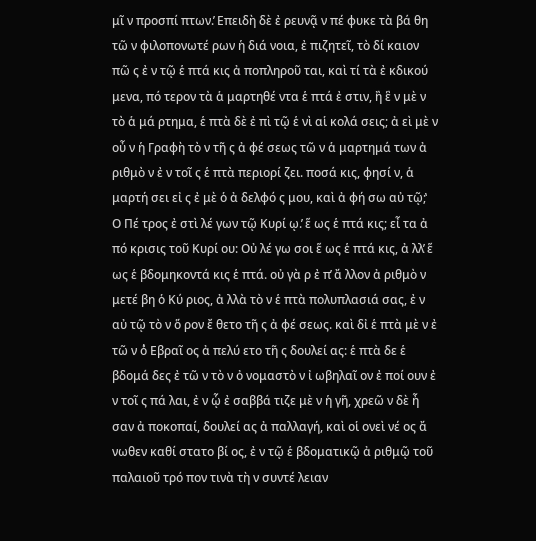μῖ ν προσπί πτων.̓ Επειδὴ δὲ ἐ ρευνᾷ ν πέ φυκε τὰ βά θη τῶ ν φιλοπονωτέ ρων ἡ διά νοια, ἐ πιζητεῖ, τὸ δί καιον πῶ ς ἐ ν τῷ ἑ πτά κις ἀ ποπληροῦ ται, καὶ τί τὰ ἐ κδικού μενα, πό τερον τὰ ἁ μαρτηθέ ντα ἑ πτά ἐ στιν, ἢ ἓ ν μὲ ν τὸ ἁ μά ρτημα, ἑ πτὰ δὲ ἐ πὶ τῷ ἑ νὶ αἱ κολά σεις; ἀ εὶ μὲ ν οὖ ν ἡ Γραφὴ τὸ ν τῆ ς ἀ φέ σεως τῶ ν ἁ μαρτημά των ἀ ριθμὸ ν ἐ ν τοῖ ς ἑ πτὰ περιορί ζει. ποσά κις, φησί ν, ἁ μαρτή σει εἰ ς ἐ μὲ ὁ ἀ δελφό ς μου, καὶ ἀ φή σω αὐ τῷ;̔ Ο Πέ τρος ἐ στὶ λέ γων τῷ Κυρί ῳ.̓ ἕ ως ἑ πτά κις; εἶ τα ἀ πό κρισις τοῦ Κυρί ου: Οὐ λέ γω σοι ἕ ως ἑ πτά κις, ἀ λλ̓ ἕ ως ἑ βδομηκοντά κις ἑ πτά. οὐ γὰ ρ ἐ π̓ ἄ λλον ἀ ριθμὸ ν μετέ βη ὁ Κύ ριος, ἀ λλὰ τὸ ν ἑ πτὰ πολυπλασιά σας, ἐ ν αὐ τῷ τὸ ν ὅ ρον ἔ θετο τῆ ς ἀ φέ σεως. καὶ δἰ ἑ πτὰ μὲ ν ἐ τῶ ν ὁ̔ Εβραῖ ος ἀ πελύ ετο τῆ ς δουλεί ας: ἑ πτὰ δε ἑ βδομά δες ἐ τῶ ν τὸ ν ὀ νομαστὸ ν ἰ ωβηλαῖ ον ἐ ποί ουν ἐ ν τοῖ ς πά λαι, ἐ ν ᾧ ἐ σαββά τιζε μὲ ν ἡ γῆ, χρεῶ ν δὲ ἦ σαν ἀ ποκοπαί, δουλεί ας ἀ παλλαγή, καὶ οἱ ονεὶ νέ ος ἄ νωθεν καθί στατο βί ος, ἐ ν τῷ ἑ βδοματικῷ ἀ ριθμῷ τοῦ παλαιοῦ τρό πον τινὰ τὴ ν συντέ λειαν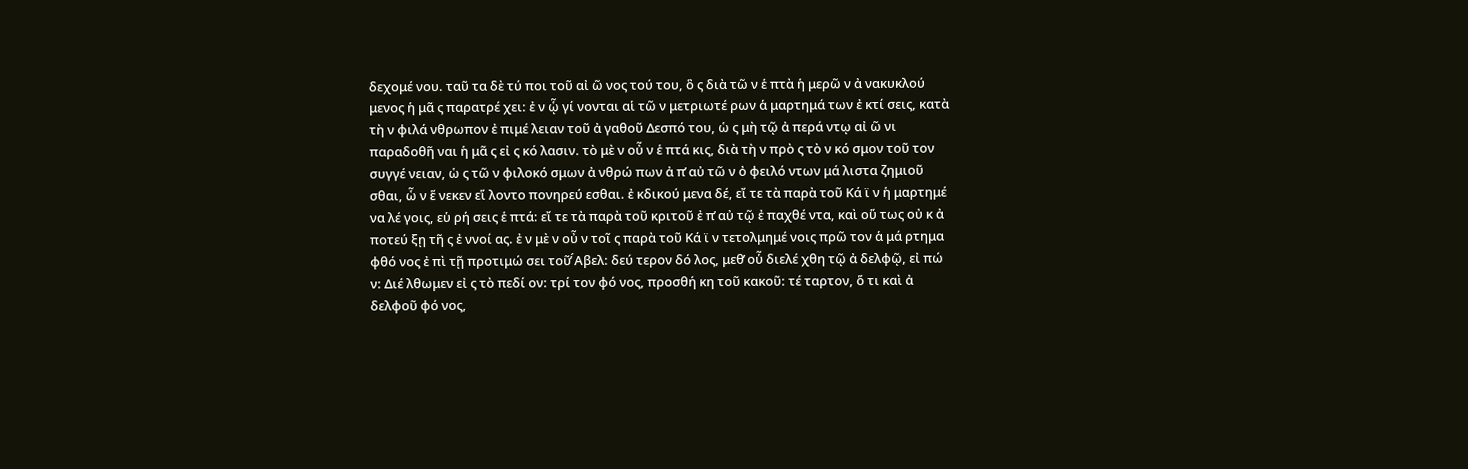δεχομέ νου. ταῦ τα δὲ τύ ποι τοῦ αἰ ῶ νος τού του, ὃ ς διὰ τῶ ν ἑ πτὰ ἡ μερῶ ν ἀ νακυκλού μενος ἡ μᾶ ς παρατρέ χει: ἐ ν ᾧ γί νονται αἱ τῶ ν μετριωτέ ρων ἁ μαρτημά των ἐ κτί σεις, κατὰ τὴ ν φιλά νθρωπον ἐ πιμέ λειαν τοῦ ἀ γαθοῦ Δεσπό του, ὡ ς μὴ τῷ ἀ περά ντῳ αἰ ῶ νι παραδοθῆ ναι ἡ μᾶ ς εἰ ς κό λασιν. τὸ μὲ ν οὖ ν ἑ πτά κις, διὰ τὴ ν πρὸ ς τὸ ν κό σμον τοῦ τον συγγέ νειαν, ὡ ς τῶ ν φιλοκό σμων ἀ νθρώ πων ἀ π̓ αὐ τῶ ν ὀ φειλό ντων μά λιστα ζημιοῦ σθαι, ὧ ν ἕ νεκεν εἵ λοντο πονηρεύ εσθαι. ἐ κδικού μενα δέ, εἴ τε τὰ παρὰ τοῦ Κά ϊ ν ἡ μαρτημέ να λέ γοις, εὑ ρή σεις ἑ πτά: εἴ τε τὰ παρὰ τοῦ κριτοῦ ἐ π̓ αὐ τῷ ἐ παχθέ ντα, καὶ οὕ τως οὐ κ ἀ ποτεύ ξῃ τῆ ς ἐ ννοί ας. ἐ ν μὲ ν οὖ ν τοῖ ς παρὰ τοῦ Κά ϊ ν τετολμημέ νοις πρῶ τον ἁ μά ρτημα φθό νος ἐ πὶ τῇ προτιμώ σει τοῦ̓́ Αβελ: δεύ τερον δό λος, μεθ̓ οὗ διελέ χθη τῷ ἀ δελφῷ, εἰ πώ ν: Διέ λθωμεν εἰ ς τὸ πεδί ον: τρί τον φό νος, προσθή κη τοῦ κακοῦ: τέ ταρτον, ὅ τι καὶ ἀ δελφοῦ φό νος,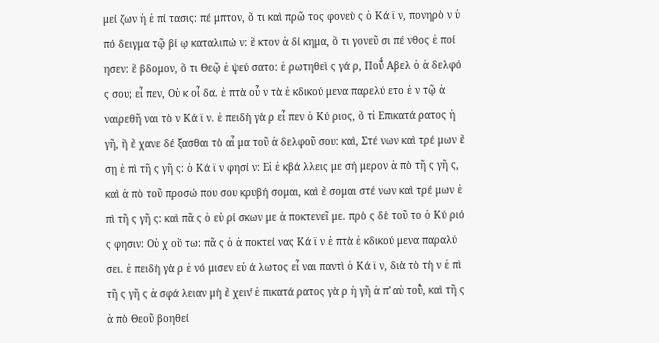μεί ζων ἡ ἐ πί τασις: πέ μπτον, ὅ τι καὶ πρῶ τος φονεὺ ς ὁ Κά ϊ ν, πονηρὸ ν ὑ πό δειγμα τῷ βί ῳ καταλιπώ ν: ἕ κτον ἀ δί κημα, ὅ τι γονεῦ σι πέ νθος ἐ ποί ησεν: ἕ βδομον, ὅ τι Θεῷ ἐ ψεύ σατο: ἐ ρωτηθεὶ ς γά ρ, Ποῦ̓́ Αβελ ὁ ἀ δελφό ς σου; εἶ πεν, Οὐ κ οἶ δα. ἑ πτὰ οὖ ν τὰ ἐ κδικού μενα παρελύ ετο ἐ ν τῷ ἀ ναιρεθῆ ναι τὸ ν Κά ϊ ν. ἐ πειδὴ γὰ ρ εἶ πεν ὁ Κύ ριος, ὅ τἰ Επικατά ρατος ἡ γῆ, ἣ ἔ χανε δέ ξασθαι τὸ αἷ μα τοῦ ἀ δελφοῦ σου: καὶ, Στέ νων καὶ τρέ μων ἔ σῃ ἐ πὶ τῆ ς γῆ ς: ὁ Κά ϊ ν φησί ν: Εἰ ἐ κβά λλεις με σή μερον ἀ πὸ τῆ ς γῆ ς, καὶ ἀ πὸ τοῦ προσώ που σου κρυβή σομαι, καὶ ἔ σομαι στέ νων καὶ τρέ μων ἐ πὶ τῆ ς γῆ ς: καὶ πᾶ ς ὁ εὑ ρί σκων με ἀ ποκτενεῖ με. πρὸ ς δὲ τοῦ το ὁ Κύ ριό ς φησιν: Οὐ χ οὕ τω: πᾶ ς ὁ ἀ ποκτεί νας Κά ϊ ν ἑ πτὰ ἐ κδικού μενα παραλύ σει. ἐ πειδὴ γὰ ρ ἐ νό μισεν εὐ ά λωτος εἶ ναι παντὶ ὁ Κά ϊ ν, διὰ τὸ τὴ ν ἐ πὶ τῆ ς γῆ ς ἀ σφά λειαν μὴ ἔ χειν̔ ἐ πικατά ρατος γὰ ρ ἡ γῆ ἀ π̓ αὐ τοῦ̓, καὶ τῆ ς ἀ πὸ Θεοῦ βοηθεί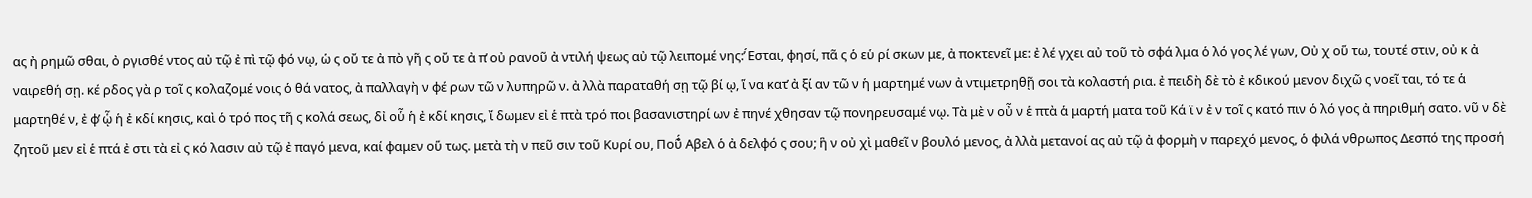ας ἠ ρημῶ σθαι, ὀ ργισθέ ντος αὐ τῷ ἐ πὶ τῷ φό νῳ, ὡ ς οὔ τε ἀ πὸ γῆ ς οὔ τε ἀ π̓ οὐ ρανοῦ ἀ ντιλή ψεως αὐ τῷ λειπομέ νης:̓́ Εσται, φησί, πᾶ ς ὁ εὑ ρί σκων με, ἀ ποκτενεῖ με: ἐ λέ γχει αὐ τοῦ τὸ σφά λμα ὁ λό γος λέ γων, Οὐ χ οὕ τω, τουτέ στιν, οὐ κ ἀ ναιρεθή σῃ. κέ ρδος γὰ ρ τοῖ ς κολαζομέ νοις ὁ θά νατος, ἀ παλλαγὴ ν φέ ρων τῶ ν λυπηρῶ ν. ἀ λλὰ παραταθή σῃ τῷ βί ῳ, ἵ να κατ̓ ἀ ξί αν τῶ ν ἡ μαρτημέ νων ἀ ντιμετρηθῇ σοι τὰ κολαστή ρια. ἐ πειδὴ δὲ τὸ ἐ κδικού μενον διχῶ ς νοεῖ ται, τό τε ἁ μαρτηθέ ν, ἐ φ̓ ᾧ ἡ ἐ κδί κησις, καὶ ὁ τρό πος τῆ ς κολά σεως, δἰ οὗ ἡ ἐ κδί κησις, ἴ δωμεν εἰ ἑ πτὰ τρό ποι βασανιστηρί ων ἐ πηνέ χθησαν τῷ πονηρευσαμέ νῳ. Τὰ μὲ ν οὖ ν ἑ πτὰ ἁ μαρτή ματα τοῦ Κά ϊ ν ἐ ν τοῖ ς κατό πιν ὁ λό γος ἀ πηριθμή σατο. νῦ ν δὲ ζητοῦ μεν εἰ ἑ πτά ἐ στι τὰ εἰ ς κό λασιν αὐ τῷ ἐ παγό μενα, καί φαμεν οὕ τως. μετὰ τὴ ν πεῦ σιν τοῦ Κυρί ου, Ποῦ̓́ Αβελ ὁ ἀ δελφό ς σου; ἣ ν οὐ χὶ μαθεῖ ν βουλό μενος, ἀ λλὰ μετανοί ας αὐ τῷ ἀ φορμὴ ν παρεχό μενος, ὁ φιλά νθρωπος Δεσπό της προσή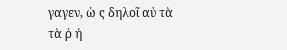γαγεν, ὡ ς δηλοῖ αὐ τὰ τὰ ῥ ή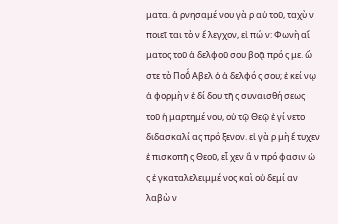ματα. ἀ ρνησαμέ νου γὰ ρ αὐ τοῦ, ταχὺ ν ποιεῖ ται τὸ ν ἔ λεγχον, εἰ πώ ν: Φωνὴ αἵ ματος τοῦ ἀ δελφοῦ σου βοᾷ πρό ς με. ὥ στε τὸ Ποῦ̓́ Αβελ ὁ ἀ δελφό ς σου; ἐ κεί νῳ ἀ φορμὴ ν ἐ δί δου τῆ ς συναισθή σεως τοῦ ἡ μαρτημέ νου, οὐ τῷ Θεῷ ἐ γί νετο διδασκαλί ας πρό ξενον. εἰ γὰ ρ μὴ ἔ τυχεν ἐ πισκοπῆ ς Θεοῦ, εἶ χεν ἂ ν πρό φασιν ὡ ς ἐ γκαταλελειμμέ νος καὶ οὐ δεμί αν λαβὼ ν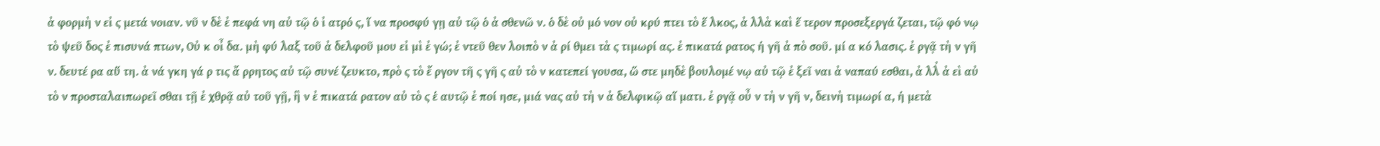ἀ φορμὴ ν εἰ ς μετά νοιαν. νῦ ν δὲ ἐ πεφά νη αὐ τῷ ὁ ἰ ατρό ς, ἵ να προσφύ γῃ αὐ τῷ ὁ ἀ σθενῶ ν. ὁ δὲ οὐ μό νον οὐ κρύ πτει τὸ ἕ λκος, ἀ λλὰ καὶ ἕ τερον προσεξεργά ζεται, τῷ φό νῳ τὸ ψεῦ δος ἐ πισυνά πτων, Οὐ κ οἶ δα. μὴ φύ λαξ τοῦ ἀ δελφοῦ μου εἰ μὶ ἐ γώ; ἐ ντεῦ θεν λοιπὸ ν ἀ ρί θμει τὰ ς τιμωρί ας. ἐ πικατά ρατος ἡ γῆ ἀ πὸ σοῦ. μί α κό λασις. ἐ ργᾷ τὴ ν γῆ ν. δευτέ ρα αὕ τη. ἀ νά γκη γά ρ τις ἄ ρρητος αὐ τῷ συνέ ζευκτο, πρὸ ς τὸ ἔ ργον τῆ ς γῆ ς αὐ τὸ ν κατεπεί γουσα, ὥ στε μηδὲ βουλομέ νῳ αὐ τῷ ἐ ξεῖ ναι ἀ ναπαύ εσθαι, ἀ λλ̓ ἀ εὶ αὐ τὸ ν προσταλαιπωρεῖ σθαι τῇ ἐ χθρᾷ αὐ τοῦ γῇ, ἣ ν ἐ πικατά ρατον αὐ τὸ ς ἑ αυτῷ ἐ ποί ησε, μιά νας αὐ τὴ ν ἀ δελφικῷ αἵ ματι. ἐ ργᾷ οὖ ν τὴ ν γῆ ν, δεινὴ τιμωρί α, ἡ μετὰ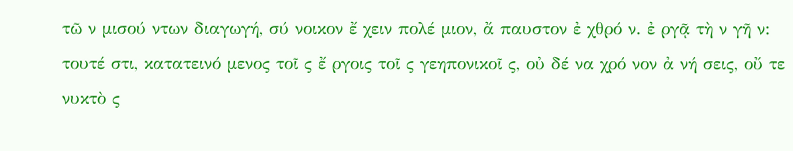τῶ ν μισού ντων διαγωγή, σύ νοικον ἔ χειν πολέ μιον, ἄ παυστον ἐ χθρό ν. ἐ ργᾷ τὴ ν γῆ ν: τουτέ στι, κατατεινό μενος τοῖ ς ἔ ργοις τοῖ ς γεηπονικοῖ ς, οὐ δέ να χρό νον ἀ νή σεις, οὔ τε νυκτὸ ς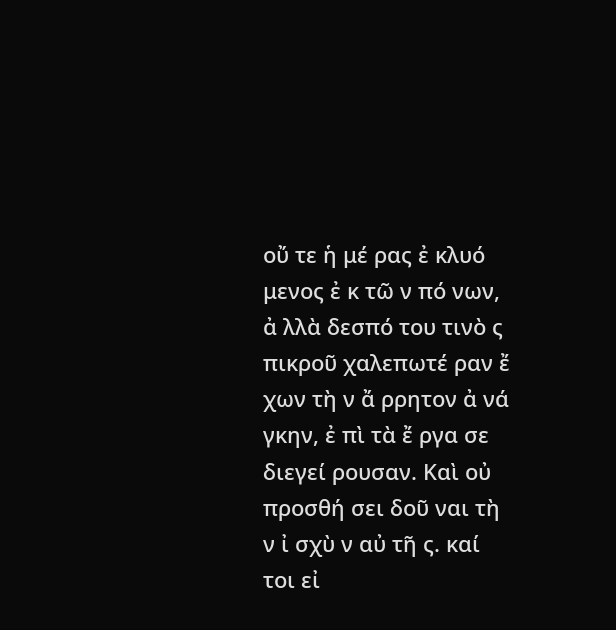οὔ τε ἡ μέ ρας ἐ κλυό μενος ἐ κ τῶ ν πό νων, ἀ λλὰ δεσπό του τινὸ ς πικροῦ χαλεπωτέ ραν ἔ χων τὴ ν ἄ ρρητον ἀ νά γκην, ἐ πὶ τὰ ἔ ργα σε διεγεί ρουσαν. Καὶ οὐ προσθή σει δοῦ ναι τὴ ν ἰ σχὺ ν αὐ τῆ ς. καί τοι εἰ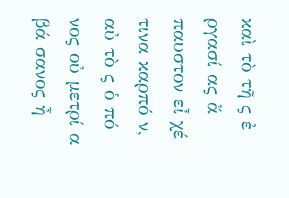καὶ τὸ τῆ ς ἐ ργασί ας ἄ παυστον εἶ χέ τινα καρπό ν, αὐ τὸ ς ὁ πό νος οὐ μετρί α βά σανος ἦ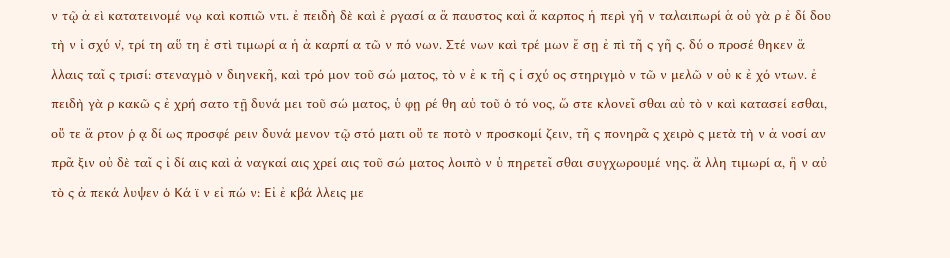ν τῷ ἀ εὶ κατατεινομέ νῳ καὶ κοπιῶ ντι. ἐ πειδὴ δὲ καὶ ἐ ργασί α ἄ παυστος καὶ ἄ καρπος ἡ περὶ γῆ ν ταλαιπωρί ἁ οὐ γὰ ρ ἐ δί δου τὴ ν ἰ σχύ ν̓, τρί τη αὕ τη ἐ στὶ τιμωρί α ἡ ἀ καρπί α τῶ ν πό νων. Στέ νων καὶ τρέ μων ἔ σῃ ἐ πὶ τῆ ς γῆ ς. δύ ο προσέ θηκεν ἄ λλαις ταῖ ς τρισί: στεναγμὸ ν διηνεκῆ, καὶ τρό μον τοῦ σώ ματος, τὸ ν ἐ κ τῆ ς ἰ σχύ ος στηριγμὸ ν τῶ ν μελῶ ν οὐ κ ἐ χό ντων. ἐ πειδὴ γὰ ρ κακῶ ς ἐ χρή σατο τῇ δυνά μει τοῦ σώ ματος, ὑ φῃ ρέ θη αὐ τοῦ ὁ τό νος, ὥ στε κλονεῖ σθαι αὐ τὸ ν καὶ κατασεί εσθαι, οὔ τε ἄ ρτον ῥ ᾳ δί ως προσφέ ρειν δυνά μενον τῷ στό ματι οὔ τε ποτὸ ν προσκομί ζειν, τῆ ς πονηρᾶ ς χειρὸ ς μετὰ τὴ ν ἀ νοσί αν πρᾶ ξιν οὐ δὲ ταῖ ς ἰ δί αις καὶ ἀ ναγκαί αις χρεί αις τοῦ σώ ματος λοιπὸ ν ὑ πηρετεῖ σθαι συγχωρουμέ νης. ἄ λλη τιμωρί α, ἣ ν αὐ τὸ ς ἀ πεκά λυψεν ὁ Κά ϊ ν εἰ πώ ν: Εἰ ἐ κβά λλεις με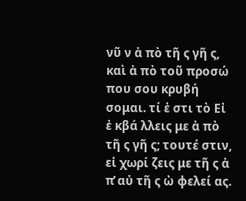νῦ ν ἀ πὸ τῆ ς γῆ ς, καὶ ἀ πὸ τοῦ προσώ που σου κρυβή σομαι. τί ἐ στι τὸ Εἰ ἐ κβά λλεις με ἀ πὸ τῆ ς γῆ ς; τουτέ στιν, εἰ χωρί ζεις με τῆ ς ἀ π̓ αὐ τῆ ς ὠ φελεί ας.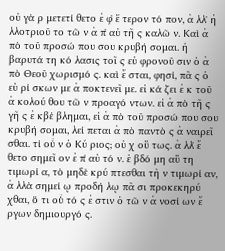οὐ γὰ ρ μετετί θετο ἐ φ̓ ἕ τερον τό πον, ἀ λλ̓ ἠ λλοτριοῦ το τῶ ν ἀ π̓ αὐ τῆ ς καλῶ ν. Καὶ ἀ πὸ τοῦ προσώ που σου κρυβή σομαι. ἡ βαρυτά τη κό λασις τοῖ ς εὐ φρονοῦ σιν ὁ ἀ πὸ Θεοῦ χωρισμό ς. καὶ ἔ σται, φησί, πᾶ ς ὁ εὑ ρί σκων με ἀ ποκτενεῖ με. εἰ κά ζει ἐ κ τοῦ ἀ κολού θου τῶ ν προαγό ντων. εἰ ἀ πὸ τῆ ς γῆ ς ἐ κβέ βλημαι, εἰ ἀ πὸ τοῦ προσώ που σου κρυβή σομαι, λεί πεται ἀ πὸ παντὸ ς ἀ ναιρεῖ σθαι. τί οὖ ν ὁ Κύ ριος; οὐ χ οὕ τως. ἀ λλ̓ ἔ θετο σημεῖ ον ἐ π̓ αὐ τό ν. ἑ βδό μη αὕ τη τιμωρί α, τὸ μηδὲ κρύ πτεσθαι τὴ ν τιμωρί αν, ἀ λλὰ σημεί ῳ προδή λῳ πᾶ σι προκεκηρύ χθαι, ὅ τι οὗ τό ς ἐ στιν ὁ τῶ ν ἀ νοσί ων ἔ ργων δημιουργό ς.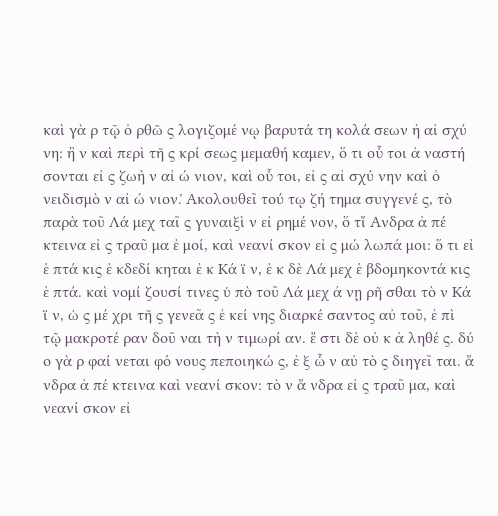καὶ γὰ ρ τῷ ὀ ρθῶ ς λογιζομέ νῳ βαρυτά τη κολά σεων ἡ αἰ σχύ νη: ἣ ν καὶ περὶ τῆ ς κρί σεως μεμαθή καμεν, ὅ τι οὗ τοι ἀ ναστή σονται εἰ ς ζωὴ ν αἰ ώ νιον, καὶ οὗ τοι, εἰ ς αἰ σχύ νην καὶ ὀ νειδισμὸ ν αἰ ώ νιον.̓ Ακολουθεῖ τού τῳ ζή τημα συγγενέ ς, τὸ παρὰ τοῦ Λά μεχ ταῖ ς γυναιξὶ ν εἰ ρημέ νον, ὅ τἴ Ανδρα ἀ πέ κτεινα εἰ ς τραῦ μα ἐ μοί, καὶ νεανί σκον εἰ ς μώ λωπά μοι: ὅ τι εἰ ἑ πτά κις ἐ κδεδί κηται ἐ κ Κά ϊ ν, ἐ κ δὲ Λά μεχ ἑ βδομηκοντά κις ἑ πτά. καὶ νομί ζουσί τινες ὑ πὸ τοῦ Λά μεχ ἀ νῃ ρῆ σθαι τὸ ν Κά ϊ ν, ὡ ς μέ χρι τῆ ς γενεᾶ ς ἐ κεί νης διαρκέ σαντος αὐ τοῦ, ἐ πὶ τῷ μακροτέ ραν δοῦ ναι τὴ ν τιμωρί αν. ἔ στι δὲ οὐ κ ἀ ληθέ ς. δύ ο γὰ ρ φαί νεται φό νους πεποιηκώ ς, ἐ ξ ὧ ν αὐ τὸ ς διηγεῖ ται. ἄ νδρα ἀ πέ κτεινα καὶ νεανί σκον: τὸ ν ἄ νδρα εἰ ς τραῦ μα, καὶ νεανί σκον εἰ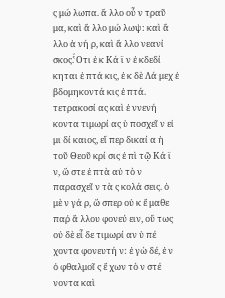ς μώ λωπα. ἄ λλο οὖ ν τραῦ μα, καὶ ἄ λλο μώ λωψ: καὶ ἄ λλο ἀ νή ρ, καὶ ἄ λλο νεανί σκος.̔́ Οτι ἐ κ Κά ϊ ν ἐ κδεδί κηται ἑ πτά κις, ἐ κ δὲ Λά μεχ ἑ βδομηκοντά κις ἑ πτά. τετρακοσί ας καὶ ἐ ννενή κοντα τιμωρί ας ὑ ποσχεῖ ν εἰ μι δί καιος, εἴ περ δικαί α ἡ τοῦ Θεοῦ κρί σις ἐ πὶ τῷ Κά ϊ ν, ὥ στε ἑ πτὰ αὐ τὸ ν παρασχεῖ ν τὰ ς κολά σεις. ὁ μὲ ν γά ρ, ὥ σπερ οὐ κ ἔ μαθε παῤ ἄ λλου φονεύ ειν, οὕ τως οὐ δὲ εἶ δε τιμωρί αν ὑ πέ χοντα φονευτή ν: ἐ γὼ δέ, ἐ ν ὀ φθαλμοῖ ς ἔ χων τὸ ν στέ νοντα καὶ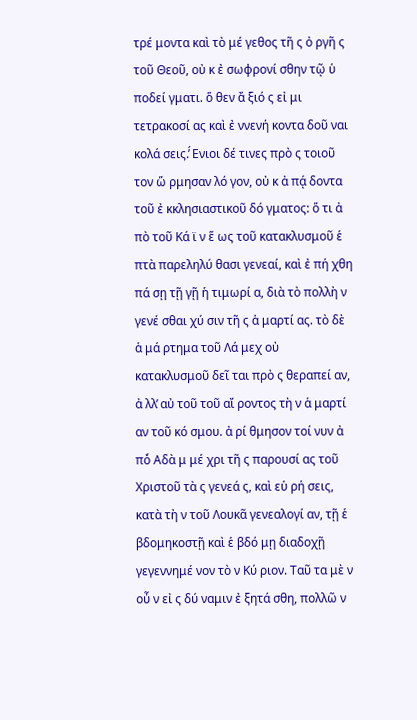τρέ μοντα καὶ τὸ μέ γεθος τῆ ς ὀ ργῆ ς τοῦ Θεοῦ, οὐ κ ἐ σωφρονί σθην τῷ ὑ ποδεί γματι. ὅ θεν ἄ ξιό ς εἰ μι τετρακοσί ας καὶ ἐ ννενή κοντα δοῦ ναι κολά σεις.̓́ Ενιοι δέ τινες πρὸ ς τοιοῦ τον ὥ ρμησαν λό γον, οὐ κ ἀ πᾴ δοντα τοῦ ἐ κκλησιαστικοῦ δό γματος: ὅ τι ἀ πὸ τοῦ Κά ϊ ν ἕ ως τοῦ κατακλυσμοῦ ἑ πτὰ παρεληλύ θασι γενεαί, καὶ ἐ πή χθη πά σῃ τῇ γῇ ἡ τιμωρί α, διὰ τὸ πολλὴ ν γενέ σθαι χύ σιν τῆ ς ἁ μαρτί ας. τὸ δὲ ἁ μά ρτημα τοῦ Λά μεχ οὐ κατακλυσμοῦ δεῖ ται πρὸ ς θεραπεί αν, ἀ λλ̓ αὐ τοῦ τοῦ αἴ ροντος τὴ ν ἁ μαρτί αν τοῦ κό σμου. ἀ ρί θμησον τοί νυν ἀ πὸ̓ Αδὰ μ μέ χρι τῆ ς παρουσί ας τοῦ Χριστοῦ τὰ ς γενεά ς, καὶ εὑ ρή σεις, κατὰ τὴ ν τοῦ Λουκᾶ γενεαλογί αν, τῇ ἑ βδομηκοστῇ καὶ ἑ βδό μῃ διαδοχῇ γεγεννημέ νον τὸ ν Κύ ριον. Ταῦ τα μὲ ν οὖ ν εἰ ς δύ ναμιν ἐ ξητά σθη, πολλῶ ν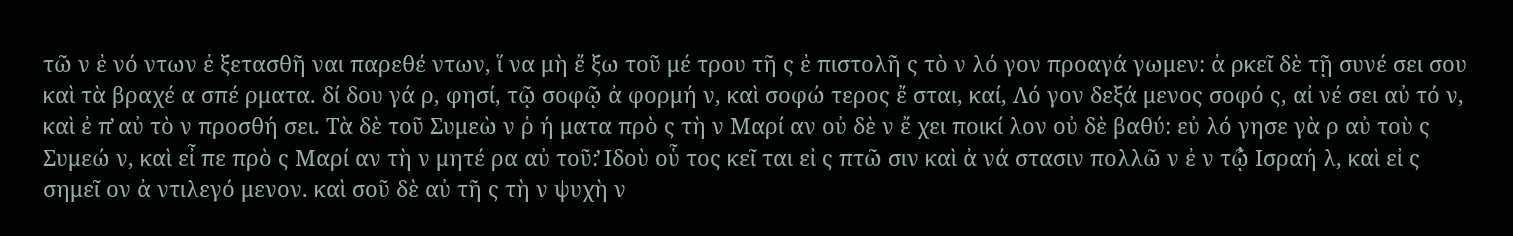τῶ ν ἐ νό ντων ἐ ξετασθῆ ναι παρεθέ ντων, ἵ να μὴ ἔ ξω τοῦ μέ τρου τῆ ς ἐ πιστολῆ ς τὸ ν λό γον προαγά γωμεν: ἀ ρκεῖ δὲ τῇ συνέ σει σου καὶ τὰ βραχέ α σπέ ρματα. δί δου γά ρ, φησί, τῷ σοφῷ ἀ φορμή ν, καὶ σοφώ τερος ἔ σται, καί, Λό γον δεξά μενος σοφό ς, αἰ νέ σει αὐ τό ν, καὶ ἐ π̓ αὐ τὸ ν προσθή σει. Τὰ δὲ τοῦ Συμεὼ ν ῥ ή ματα πρὸ ς τὴ ν Μαρί αν οὐ δὲ ν ἔ χει ποικί λον οὐ δὲ βαθύ: εὐ λό γησε γὰ ρ αὐ τοὺ ς Συμεώ ν, καὶ εἶ πε πρὸ ς Μαρί αν τὴ ν μητέ ρα αὐ τοῦ:̓ Ιδοὺ οὗ τος κεῖ ται εἰ ς πτῶ σιν καὶ ἀ νά στασιν πολλῶ ν ἐ ν τῷ̓ Ισραή λ, καὶ εἰ ς σημεῖ ον ἀ ντιλεγό μενον. καὶ σοῦ δὲ αὐ τῆ ς τὴ ν ψυχὴ ν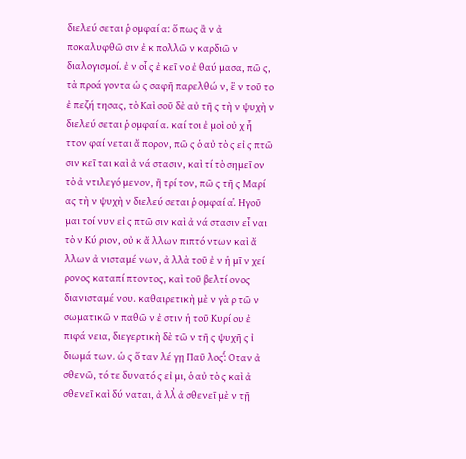διελεύ σεται ῥ ομφαί α: ὅ πως ἂ ν ἀ ποκαλυφθῶ σιν ἐ κ πολλῶ ν καρδιῶ ν διαλογισμοί. ἐ ν οἷ ς ἐ κεῖ νο ἐ θαύ μασα, πῶ ς, τὰ προά γοντα ὡ ς σαφῆ παρελθώ ν, ἓ ν τοῦ το ἐ πεζή τησας, τὸ Καὶ σοῦ δὲ αὐ τῆ ς τὴ ν ψυχὴ ν διελεύ σεται ῥ ομφαί α. καί τοι ἐ μοὶ οὐ χ ἧ ττον φαί νεται ἄ πορον, πῶ ς ὁ αὐ τὸ ς εἰ ς πτῶ σιν κεῖ ται καὶ ἀ νά στασιν, καὶ τί τὸ σημεῖ ον τὸ ἀ ντιλεγό μενον, ἢ τρί τον, πῶ ς τῆ ς Μαρί ας τὴ ν ψυχὴ ν διελεύ σεται ῥ ομφαί α.̔ Ηγοῦ μαι τοί νυν εἰ ς πτῶ σιν καὶ ἀ νά στασιν εἶ ναι τὸ ν Κύ ριον, οὐ κ ἄ λλων πιπτό ντων καὶ ἄ λλων ἀ νισταμέ νων, ἀ λλὰ τοῦ ἐ ν ἡ μῖ ν χεί ρονος καταπί πτοντος, καὶ τοῦ βελτί ονος διανισταμέ νου. καθαιρετικὴ μὲ ν γὰ ρ τῶ ν σωματικῶ ν παθῶ ν ἐ στιν ἡ τοῦ Κυρί ου ἐ πιφά νεια, διεγερτικὴ δὲ τῶ ν τῆ ς ψυχῆ ς ἰ διωμά των. ὡ ς ὅ ταν λέ γῃ Παῦ λος:̔́ Οταν ἀ σθενῶ, τό τε δυνατό ς εἰ μι, ὁ αὐ τὸ ς καὶ ἀ σθενεῖ καὶ δύ ναται, ἀ λλ̓ ἀ σθενεῖ μὲ ν τῇ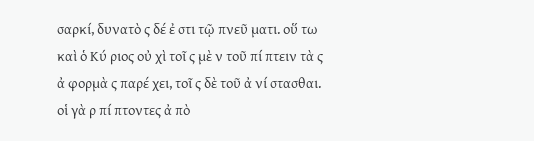σαρκί, δυνατὸ ς δέ ἐ στι τῷ πνεῦ ματι. οὕ τω καὶ ὁ Κύ ριος οὐ χὶ τοῖ ς μὲ ν τοῦ πί πτειν τὰ ς ἀ φορμὰ ς παρέ χει, τοῖ ς δὲ τοῦ ἀ νί στασθαι. οἱ γὰ ρ πί πτοντες ἀ πὸ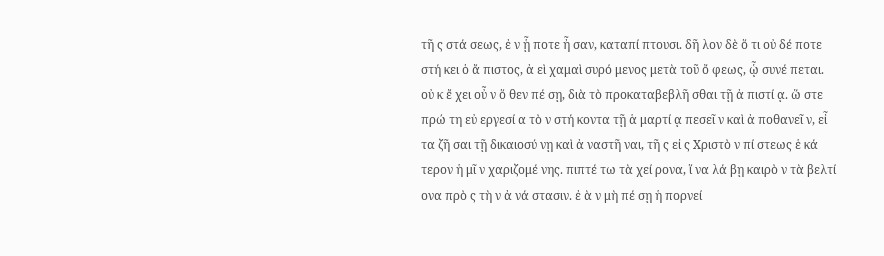τῆ ς στά σεως, ἐ ν ᾗ ποτε ἦ σαν, καταπί πτουσι. δῆ λον δὲ ὅ τι οὐ δέ ποτε στή κει ὁ ἄ πιστος, ἀ εὶ χαμαὶ συρό μενος μετὰ τοῦ ὄ φεως, ᾧ συνέ πεται. οὐ κ ἔ χει οὖ ν ὅ θεν πέ σῃ, διὰ τὸ προκαταβεβλῆ σθαι τῇ ἀ πιστί ᾳ. ὥ στε πρώ τη εὐ εργεσί α τὸ ν στή κοντα τῇ ἁ μαρτί ᾳ πεσεῖ ν καὶ ἀ ποθανεῖ ν, εἶ τα ζῆ σαι τῇ δικαιοσύ νῃ καὶ ἀ ναστῆ ναι, τῆ ς εἰ ς Χριστὸ ν πί στεως ἑ κά τερον ἡ μῖ ν χαριζομέ νης. πιπτέ τω τὰ χεί ρονα, ἵ να λά βῃ καιρὸ ν τὰ βελτί ονα πρὸ ς τὴ ν ἀ νά στασιν. ἐ ὰ ν μὴ πέ σῃ ἡ πορνεί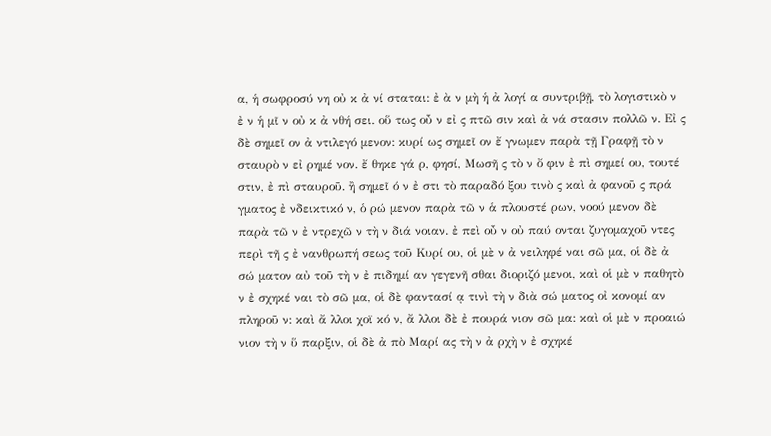α, ἡ σωφροσύ νη οὐ κ ἀ νί σταται: ἐ ὰ ν μὴ ἡ ἀ λογί α συντριβῇ, τὸ λογιστικὸ ν ἐ ν ἡ μῖ ν οὐ κ ἀ νθή σει. οὕ τως οὖ ν εἰ ς πτῶ σιν καὶ ἀ νά στασιν πολλῶ ν. Εἰ ς δὲ σημεῖ ον ἀ ντιλεγό μενον: κυρί ως σημεῖ ον ἔ γνωμεν παρὰ τῇ Γραφῇ τὸ ν σταυρὸ ν εἰ ρημέ νον. ἔ θηκε γά ρ, φησί, Μωσῆ ς τὸ ν ὄ φιν ἐ πὶ σημεί ου, τουτέ στιν, ἐ πὶ σταυροῦ. ἢ σημεῖ ό ν ἐ στι τὸ παραδό ξου τινὸ ς καὶ ἀ φανοῦ ς πρά γματος ἐ νδεικτικό ν, ὁ ρώ μενον παρὰ τῶ ν ἁ πλουστέ ρων, νοού μενον δὲ παρὰ τῶ ν ἐ ντρεχῶ ν τὴ ν διά νοιαν. ἐ πεὶ οὖ ν οὐ παύ ονται ζυγομαχοῦ ντες περὶ τῆ ς ἐ νανθρωπή σεως τοῦ Κυρί ου, οἱ μὲ ν ἀ νειληφέ ναι σῶ μα, οἱ δὲ ἀ σώ ματον αὐ τοῦ τὴ ν ἐ πιδημί αν γεγενῆ σθαι διοριζό μενοι, καὶ οἱ μὲ ν παθητὸ ν ἐ σχηκέ ναι τὸ σῶ μα, οἱ δὲ φαντασί ᾳ τινὶ τὴ ν διὰ σώ ματος οἰ κονομί αν πληροῦ ν: καὶ ἄ λλοι χοϊ κό ν, ἄ λλοι δὲ ἐ πουρά νιον σῶ μα: καὶ οἱ μὲ ν προαιώ νιον τὴ ν ὕ παρξιν, οἱ δὲ ἀ πὸ Μαρί ας τὴ ν ἀ ρχὴ ν ἐ σχηκέ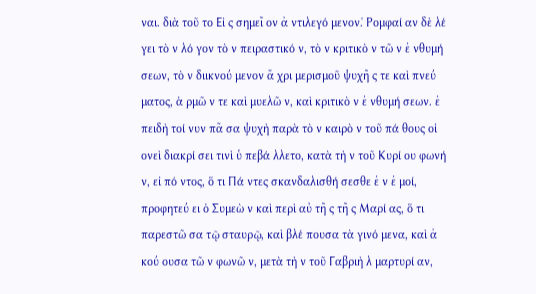ναι. διὰ τοῦ το Εἰ ς σημεῖ ον ἀ ντιλεγό μενον.̔ Ρομφαί αν δὲ λέ γει τὸ ν λό γον τὸ ν πειραστικό ν, τὸ ν κριτικὸ ν τῶ ν ἐ νθυμή σεων, τὸ ν διικνού μενον ἄ χρι μερισμοῦ ψυχῆ ς τε καὶ πνεύ ματος, ἁ ρμῶ ν τε καὶ μυελῶ ν, καὶ κριτικὸ ν ἐ νθυμή σεων. ἐ πειδὴ τοί νυν πᾶ σα ψυχὴ παρὰ τὸ ν καιρὸ ν τοῦ πά θους οἱ ονεὶ διακρί σει τινὶ ὑ πεβά λλετο, κατὰ τὴ ν τοῦ Κυρί ου φωνή ν, εἰ πό ντος, ὅ τι Πά ντες σκανδαλισθή σεσθε ἐ ν ἐ μοί, προφητεύ ει ὁ Συμεὼ ν καὶ περὶ αὐ τῆ ς τῆ ς Μαρί ας, ὅ τι παρεστῶ σα τῷ σταυρῷ, καὶ βλέ πουσα τὰ γινό μενα, καὶ ἀ κού ουσα τῶ ν φωνῶ ν, μετὰ τὴ ν τοῦ Γαβριὴ λ μαρτυρί αν,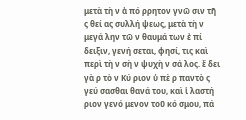μετὰ τὴ ν ἀ πό ρρητον γνῶ σιν τῆ ς θεί ας συλλή ψεως, μετὰ τὴ ν μεγά λην τῶ ν θαυμά των ἐ πί δειξιν, γενή σεται, φησί, τις καὶ περὶ τὴ ν σὴ ν ψυχὴ ν σά λος. ἔ δει γὰ ρ τὸ ν Κύ ριον ὑ πὲ ρ παντὸ ς γεύ σασθαι θανά του, καὶ ἱ λαστή ριον γενό μενον τοῦ κό σμου, πά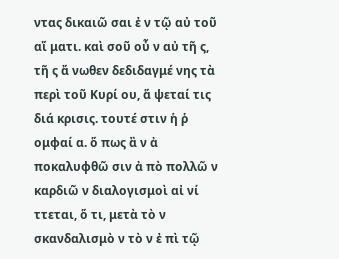ντας δικαιῶ σαι ἐ ν τῷ αὐ τοῦ αἵ ματι. καὶ σοῦ οὖ ν αὐ τῆ ς, τῆ ς ἄ νωθεν δεδιδαγμέ νης τὰ περὶ τοῦ Κυρί ου, ἅ ψεταί τις διά κρισις. τουτέ στιν ἡ ῥ ομφαί α. ὅ πως ἂ ν ἀ ποκαλυφθῶ σιν ἀ πὸ πολλῶ ν καρδιῶ ν διαλογισμοὶ αἰ νί ττεται, ὅ τι, μετὰ τὸ ν σκανδαλισμὸ ν τὸ ν ἐ πὶ τῷ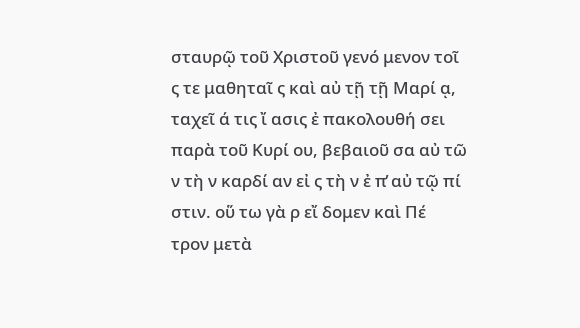σταυρῷ τοῦ Χριστοῦ γενό μενον τοῖ ς τε μαθηταῖ ς καὶ αὐ τῇ τῇ Μαρί ᾳ, ταχεῖ ά τις ἴ ασις ἐ πακολουθή σει παρὰ τοῦ Κυρί ου, βεβαιοῦ σα αὐ τῶ ν τὴ ν καρδί αν εἰ ς τὴ ν ἐ π̓ αὐ τῷ πί στιν. οὕ τω γὰ ρ εἴ δομεν καὶ Πέ τρον μετὰ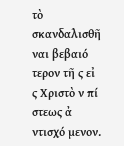τὸ σκανδαλισθῆ ναι βεβαιό τερον τῆ ς εἰ ς Χριστὸ ν πί στεως ἀ ντισχό μενον.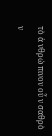τὸ ἀ νθρώ πινον οὖ ν σαθρὸ ν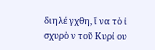διηλέ γχθη, ἵ να τὸ ἰ σχυρὸ ν τοῦ Κυρί ου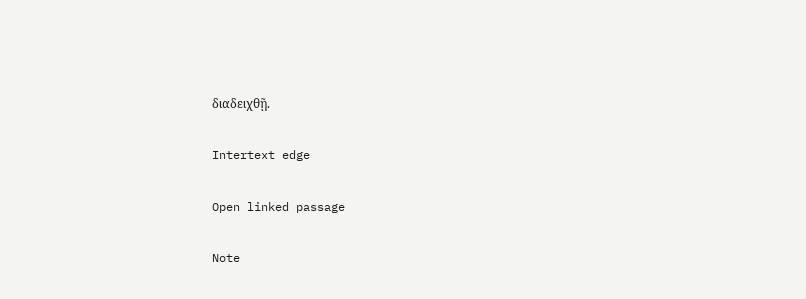διαδειχθῇ.

Intertext edge

Open linked passage

Note